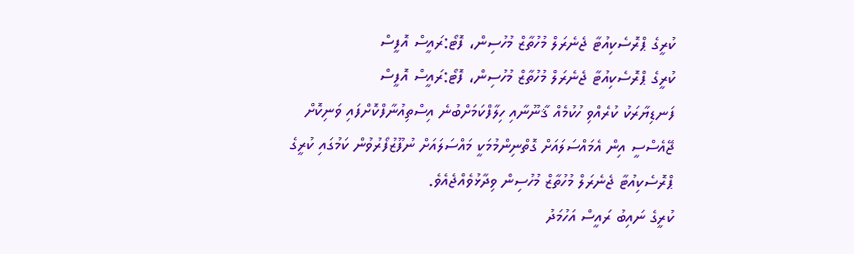ކުރީގެ ޕްރޮސެކިއުޓާ ޖެނެރަލް މުހުތާޒް މުހުސިން، ފޮޓޯ:ރައީސް އޮފީސް
ކުރީގެ ޕްރޮސެކިއުޓާ ޖެނެރަލް މުހުތާޒް މުހުސިން، ފޮޓޯ:ރައީސް އޮފީސް
ފަނޑިޔާރަކު ކުރެއްވި ހުކުމެއް ޤާނޫނާއި ހިލާފްކަމަށްބުނެ އިސްތިއުނާފްކޮށްފައި ވަނިކޮށް ޖޭއެސްސީ އިން އެމައްސަލައަށް ގޮތްނިންމުމަކީ މައްސަލައަށް ނުފޫޒުފޯރުވުން ކަމުގައި ކުރީގެ ޕްރޮސެކިއުޓާ ޖެނެރަލް މުހުތާޒް މުހުސިން ވިދާޅުވެއްޖެއެވެ.
ކުރީގެ ނައިބު ރައީސް އަހުމަދު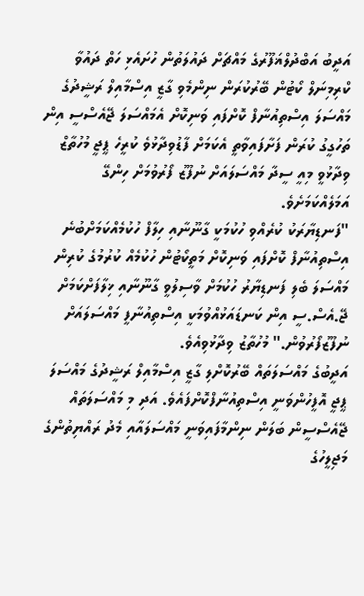އަދީބު އަބްދުލްޣަފޫރުގެ މައްޗަށް ދައުލަތުން ހުށައެޅި ހަތް ދައުވާ ކްރިމިނަލް ކޯޓުން ބޭރުކުރަން ނިންމެވި ގާޒީ އިސްމާއިލް ރަޝީދުގެ މައްސަލަ އިސްތިއުނާފް ކޮށްފައި ވަނިކޮށް އެމައްސަލަ ޖޭއެސްސީ އިން ތަހުގީގު ކުރަން ފަށާފައިވާތީ އެކަމަށް ފާޑުވިދާޅުވެ ކުރީހެ ޕީޖީ މުހުތާޒް ވިދާޅުވީ މިއީ ސީދާ މައްސަލައަށް ނުފޫޒު ފޯރުވުމަށް ހިންގޭ އަމަލެއްކަމަށެވެ.
"ފަނޑިޔާރަކު ކުރެއްވި ހުކުމަކީ ގާނޫނާއި ހިލާފް ހުކުމެއްކަމަށްބުނެ އިސްތިއުނާފް ކޮށްފައި ވަނިކޮށް މަތީކޯޓުން ހުކުމެއް ކުރުމުގެ ކުރިން މައްސަލަ ބެލި ފަނޑިޔާރު ހުކުމަށް ވާސިލުވީ ގާނޫނާއި ޚިލާފަށްކަމަށް ޖޭ.އެސް.ސީ އިން ކަނޑައަޅުއްވުމަކީ އިސްތިއުނާފީ މައްސަލައަށް ނުފޫޒުފޯރުވުން." މުހުތާޒު ވިދާޅުވިއެވެ.
އަދީބުގެ މައްސަލަތައް ބޭރުކޮށްލި ގާޒީ އިސްމާއިލް ރަޝީދުގެ މައްސަލަ ޕީޖީ އޮފީހުންވަނީ އިސްތިއުނާފްކޮށްފައެވެ. އަދި މި މައްސަލަތައް ޖޭއެސްސީން ބަލަން ނިންމާފައިވަނީ މައްސަލައާއި މެދު ރައްޔިތުންގެ މަޖިލީހުގެ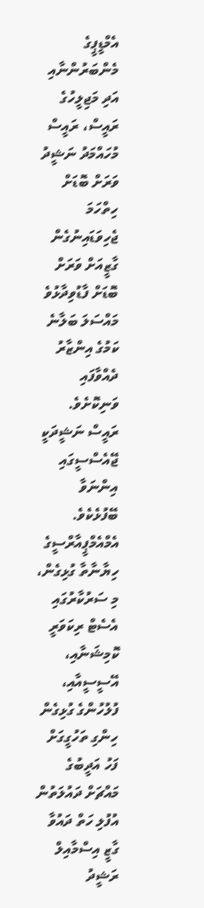އެމްޑީޕީގެ މެންބަރުންނާއި އަދި މަޖިލީހުގެ ރައީސް، ރައީސް މުހައްމަދު ނަޝީދު ވަރަށް ބޮޑަށް ހިތްހަމަ ޖެހިވަޑައިނުގެން ގާޒީއަށް ވަރަށް ބޮޑަށް ފާޑުވިދާޅުވެ މައްސަލަ ބަލާނެ ކަމުގެ އިންޒާރު ދެއްވާފައި ވަނިކޮށެވެ. ރައީސް ނަޝީދަކީ ޖޭއެސްސީގައި އިންނަވާ ބޭފުޅެކެވެ.
އެމްއެމްޕީއާރްސީގެ ހިޔާނާތާ ގުޅިގެން، މި ސަރުކާރުގައި އެސެޓް ރިކަވަރީ ކޮމިޝަނާއި، އޭސީސީއާއި، ފުލުހުންގެ ގުޅިގެން ހިންގި ތަހުގީގަށް ފަހު އަދީބުގެ މައްޗަށް ދައުލަތުން އުފުލި ހަތް ދައުވާ ގާޒީ އިސްމާއިލް ރަޝީދު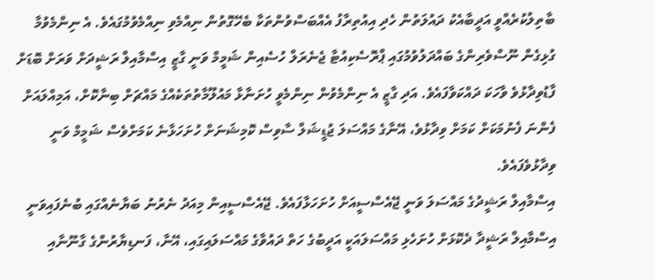ބާތިލުކުރެއްވީ އަދީބާއެކު ދައުލަތުން ހެދި އިއުތިރާފު އެއްބަސްވުންތަކާ ބެހޭގޮތުން ނިއްމެވި ނިއްމެވުމުގައެވެ. އެ ނިންމެވުމާ ގުޅިގެން ނޫސްވެރިންގެ ބައްދަލުވުމުގައި ޕްރޮސެކިއުޓާ ޖެނެރަލް ހުސެއިން ޝަމީމް ވަނީ ގާޒީ އިސްމާއިލް ރަޝީދަށް ވަރަށް ބޮޑަށް ފާޑުވިދާޅުވެ ވާހަކަ ދައްކަވާފައެވެ. އަދި ގާޒީ އެ ނިންމެވުން ނިންމެވީ ހުށަނާޅާ މައުލޫމާތުތަކެއްގެ މައްޗަށް ބިނާކޮށް، އަމިއްލައަށް ފެންނަ ފެނުމަކަށް ކަމަށް ވިދާޅުވެ، އޭނާގެ މައްސަލަ ޖުޑީޝަލް ސާވިސް ކޮމިޝަނަށް ހުށަހަޅާނެ ކަމަށްވެސް ޝަމީމް ވަނީ ވިދާޅުވެފައެވެ.
އިސްމާއިލް ރަޝީދުގެ މައްސަލަ ވަނީ ޖޭއެސްސީއަށް ހުށަހަޅާފައެވެ. ޖޭއެސްސީއިން މިއަދު ނެރުނު ބަޔާނެއްގައި ބުނެފައިވަނީ އިސްމާއިލް ރަޝީދާ ދެކޮޅަށް ހުށަހެޅި މައްސަލައަކީ އަދީބުގެ ހަތް ދައުވާގެ މައްސަލައިގައި، އޭނާ، ފަނޑިޔާރުންގެ ގާނޫނާއި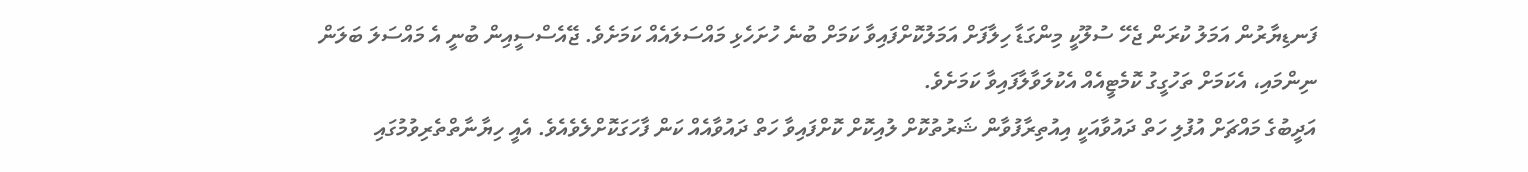ފަނޑިޔާރުން އަމަލު ކުރަން ޖެހޭ ސުލޫކީ މިންގަޑާ ހިލާފަށް އަމަލުކޮށްފައިވާ ކަމަށް ބުނެ ހުށަހެޅި މައްސަލައެއް ކަމަށެވެ. ޖޭއެސްސީއިން ބުނީ އެ މައްސަލަ ބަލަން ނިންމައި، އެކަމަށް ތަހުގީގު ކޮމެޓީއެއް އެކުލަވާލާފައިވާ ކަމަށެވެ.
އަދީބުގެ މައްޗަށް އުފުލި ހަތް ދައުވާއަކީ އިއުތިރާފުވާން ޝަރުތުކޮށް ލުއިކޮށް ކޮށްފައިވާ ހަތް ދައުވާއެއް ކަން ފާހަގަކޮށްލެވެއެވެ. އެއީ ހިޔާނާތްތެރިވުމުގައި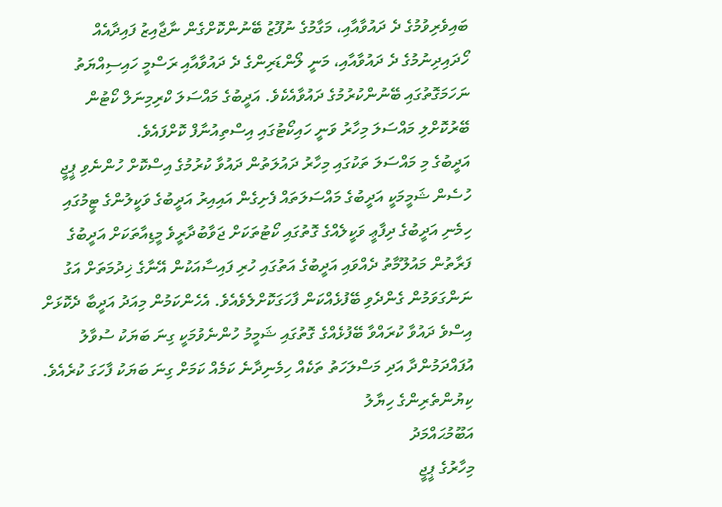ބައިވެރިވުމުގެ ދެ ދައުވާއާއި، މަގާމުގެ ނުފޫޒު ބޭނުންކޮށްގެން ނާޖާއިޒު ފައިދާއެއް ހޯދައިދިނުމުގެ ދެ ދައުވާއާއި، މަނީ ލޯންޑަރިންގެ ދެ ދައުވާއާއި ރަސްމީ ހައިސިއްޔަތު ނަހަމަގޮތުގައި ބޭނުންކުރުމުގެ ދައުވާއެކެވެ. އަދީބުގެ މައްސަލަ ކްރިމިނަލް ކޯޓުން ބޭރުކޮށްލި މައްސަލަ މިހާރު ވަނީ ހައިކޯޓުގައި އިސްތިއުނާފް ކޮށްފައެވެ.
އަދީބުގެ މި މައްސަލަ ތަކުގައި މިހާރު ދައުލަތުން ދައުވާ ކުރުމުގެ އިސްކޮށް ހުންނެވި ޕީޖީ ހުސެން ޝަމީމަކީ އަދީބުގެ މައްސަލަތައް ފެށިގެން އައިއިރު އަދީބުގެ ވަކީލުންގެ ޓީމުގައި ހިމެނި އަދީބުގެ ދިފާޢީ ވަކީލެއްގެ ގޮތުގައި ކޯޓުތަކަށް ޖަވާބުދާރީވެ މީޑިއާތަކަށް އަދީބުގެ ފަރާތުން މައުލޫމާތު ދެއްވައި އަދީބުގެ އަތުގައި ހުރި ފައިސާއަކުން އޭނާގެ ޚިދުމަތަށް އަގު ނަންގަވަމުން ގެންދެވި ބޭފުޅެއްކަން ފާހަގަކޮށްލެވެއެވެ. އެހެންކަމުން މިއަދު އަދީބާ ދެކޮޅަށް އިސްވެ ދައުވާ ކުރައްވާ ބޭފުޅެއްގެ ގޮތުގައި ޝަމީމު ހުންނެވުމަކީ ގިނަ ބަޔަކު ސުވާލު އުފައްދަމުންދާ އަދި މަސްލަހަތު ތަކެއް ހިމެނިދާނެ ކަމެއް ކަމަށް ގިނަ ބަޔަކު ފާހަގަ ކުރެއެވެ.
ކިޔުންތެރިންގެ ހިޔާލު
އަބޫމުޙައްމަދު
މިހާރުގެ ޕީޖީ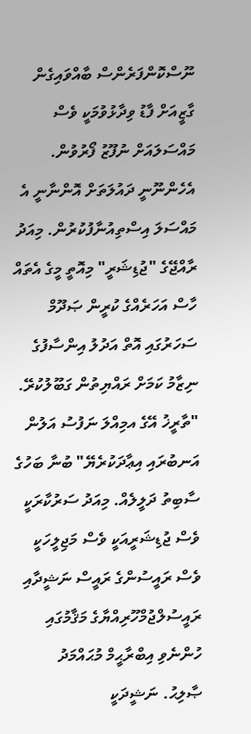ނޫސްކޮންފަރެންސް ބާއްވައިގެން ގާޒީއަށް ފާޑު ވިދާޅުވުމަކީ ވެސް މައްސަލައަށް ނުފޫޒު ފޯރުވުން. އެހެންނޫނީ ދައުލަތަށް އޮންނާނީ އެ މައްސަލަ އިސްތިއުނާފުކުރުން. މިއަދު ރާއްޖޭގެ "ޖުޑިޝަރީ" މިއޮތީ މީގެ އެތައް ހާސް އަހަރެއްގެ ކުރީން ޞަދޫމް ސަހަރުގައި އޮތް އަދުލު އިންސާފުގެ ނިޒާމު ކަމަށް ރައްޔިތުން ގަބޫލުކުރޭ. "ތާރީޚު އޭގެ އމިއްލަ ނަފުސު އަލުން އަނބުރައި އިޢާދަކުރެޔޭ" ބުނާ ބަހުގެ ސާބިތު ދަލީލެއް. މިއަދު ސަރުކާރަކީ ވެސް ޖުޑިޝަރީއަކީ ވެސް މަޖިލީހަކީ ވެސް ރައީސުންގެ ރައީސް ނަޝީދާއި ރައީސުލްޖުމްހޫރިއްޔާގެ މަޤާމުގައި ހުންނެވި އިބްރާޙީމް މުޙައްމަދު ޞާލިޙު. ނަޝީދަކީ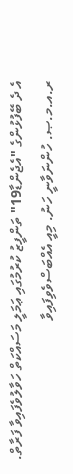އެ ދެ ބޭފުޅުންގެ "އެޖެންޑާ19" ތަންފީޒު ކުރުމުގައި ޢަމަލީ މަސައްކަތް ހަވާލުވެފައިވާ ފަރާތް. ރ.އ.މ.ޞ. ހުންނަވާނީ ހަނު. މިއީ އެއްބަސްވެވިފައިވާ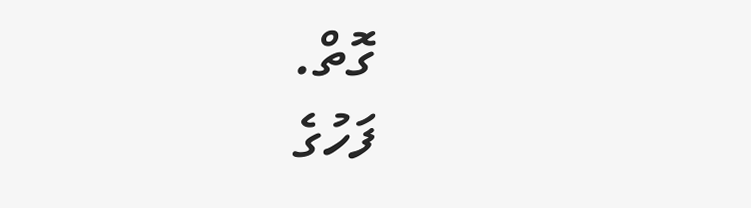ގޮތް.
ފަހުގެ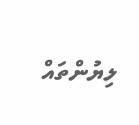ލިޔުންތައް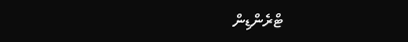ޓްރެންޑިން